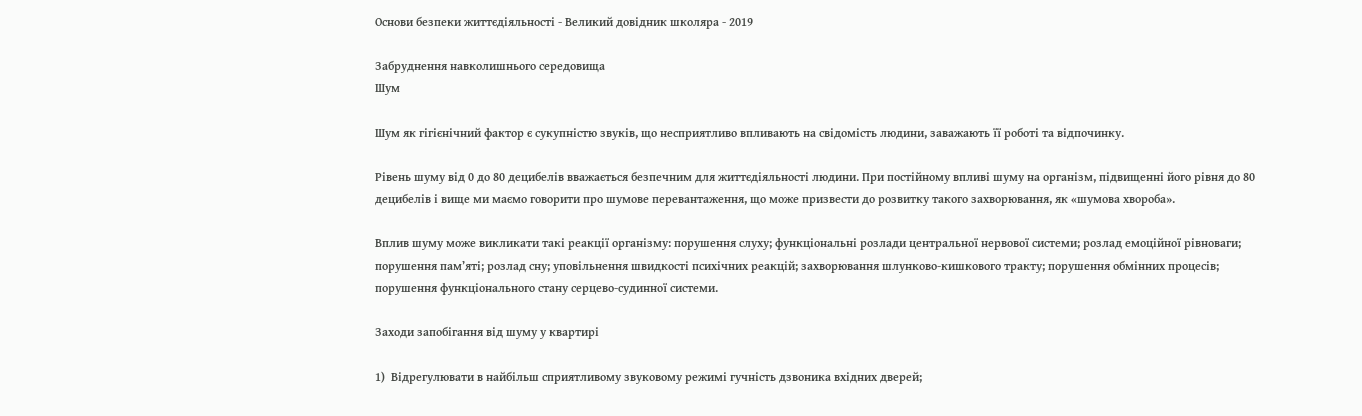Основи безпеки життєдіяльності - Великий довідник школяра - 2019

Забруднення навколишнього середовища
Шум

Шум як гігієнічний фактор є сукупністю звуків, що несприятливо впливають на свідомість людини, заважають її роботі та відпочинку.

Рівень шуму від 0 до 80 децибелів вважається безпечним для життєдіяльності людини. При постійному впливі шуму на організм, підвищенні його рівня до 80 децибелів і вище ми маємо говорити про шумове перевантаження, що може призвести до розвитку такого захворювання, як «шумова хвороба».

Вплив шуму може викликати такі реакції організму: порушення слуху; функціональні розлади центральної нервової системи; розлад емоційної рівноваги; порушення пам’яті; розлад сну; уповільнення швидкості психічних реакцій; захворювання шлунково-кишкового тракту; порушення обмінних процесів; порушення функціонального стану серцево-судинної системи.

Заходи запобігання від шуму у квартирі

1)  Відрегулювати в найбільш сприятливому звуковому режимі гучність дзвоника вхідних дверей;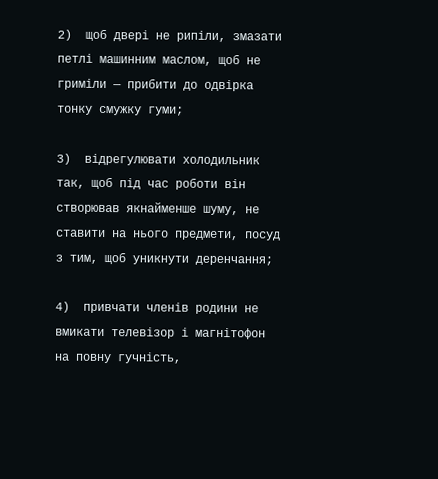2)  щоб двері не рипіли, змазати петлі машинним маслом, щоб не гриміли — прибити до одвірка тонку смужку гуми;

3)  відрегулювати холодильник так, щоб під час роботи він створював якнайменше шуму, не ставити на нього предмети, посуд з тим, щоб уникнути деренчання;

4)  привчати членів родини не вмикати телевізор і магнітофон на повну гучність,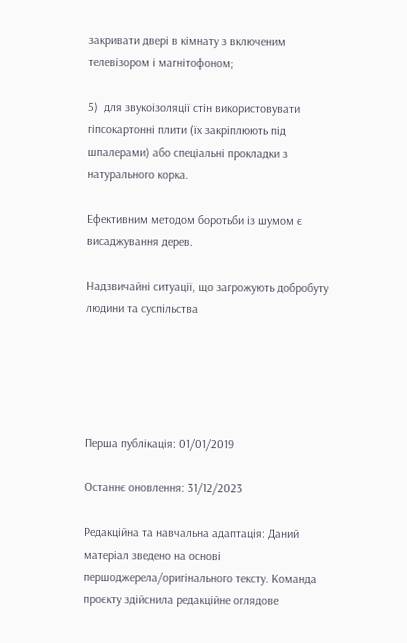закривати двері в кімнату з включеним телевізором і магнітофоном;

5)  для звукоізоляції стін використовувати гіпсокартонні плити (їх закріплюють під шпалерами) або спеціальні прокладки з натурального корка.

Ефективним методом боротьби із шумом є висаджування дерев.

Надзвичайні ситуації, що загрожують добробуту людини та суспільства





Перша публікація: 01/01/2019

Останнє оновлення: 31/12/2023

Редакційна та навчальна адаптація: Даний матеріал зведено на основі першоджерела/оригінального тексту. Команда проєкту здійснила редакційне оглядове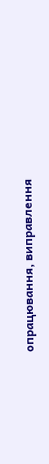опрацювання, виправлення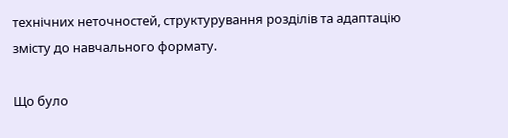технічних неточностей, структурування розділів та адаптацію змісту до навчального формату.

Що було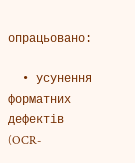опрацьовано:

  • усунення форматних дефектів (OCR-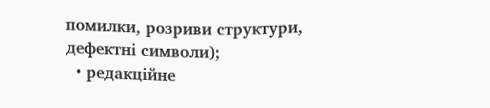помилки, розриви структури, дефектні символи);
  • редакційне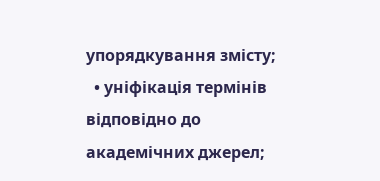упорядкування змісту;
  • уніфікація термінів відповідно до академічних джерел;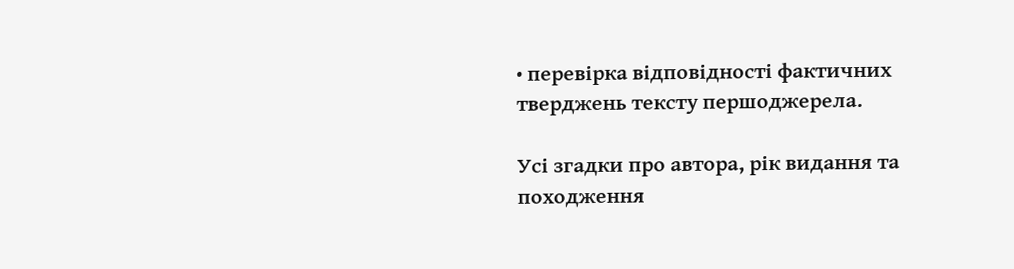• перевірка відповідності фактичних тверджень тексту першоджерела.

Усі згадки про автора, рік видання та походження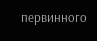первинного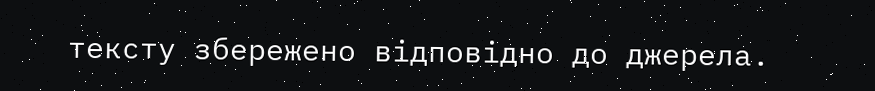тексту збережено відповідно до джерела.